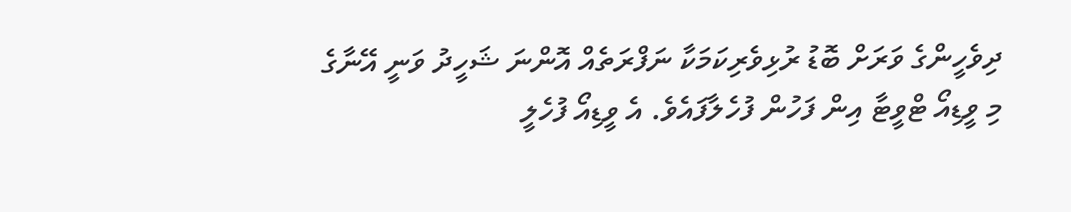ދިވެހީންގެ ވަރަށް ބޮޑު ރުޅިވެރިކަމަކާ ނަފްރަތެއް އޮންނަ ޝަހީދު ވަނީ އޭނާގެ މި ވީޑިއޯ ޓްވީޓާ އިން ފަހުން ފުހެލާފައެވެ. އެ ވީޑިއޯ ފުހެލީ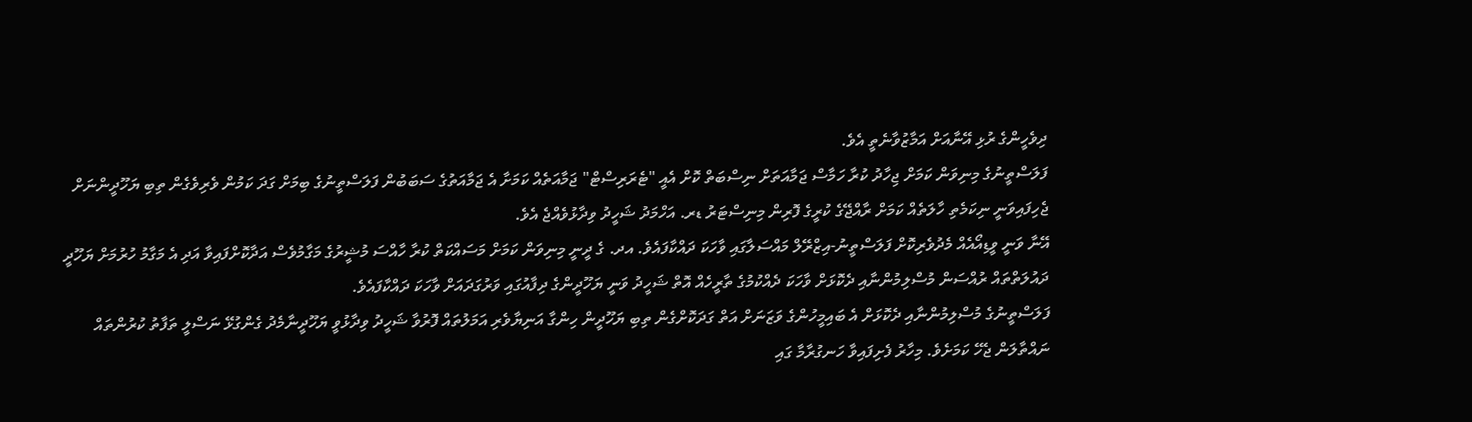ދިވެހީންގެ ރުޅި އޭނާއަށް އަމާޒުވާނެތީ އެވެ.
ފަލަސްތީނުގެ މިނިވަން ކަމަށް ޖިހާދު ކުރާ ހަމާސް ޖަމާއަތަށް ނިސްބަތް ކޮށް އެއީ "ޓެރަރިސްޓް" ޖަމާއަތެއް ކަމަށާ އެ ޖަމާއަތުގެ ސަބަބުން ފަލަސްތީނުގެ ބިމަށް ގަދަ ކަމުން ވެރިވެގެން ތިބި ޔަހޫދީންނަށް ޖެހިފައިވަނީ ނިކަމެތި ހާލަތެއް ކަމަށް ރާއްޖޭގެ ކުރީގެ ފޮރިން މިނިސްޓަރު ޑރ. އަހްމަދު ޝަހީދު ވިދާޅުވެއްޖެ އެވެ.
އޭނާ ވަނީ ވީޑިއޯއެއް މެދުވެރިކޮށް ފަލަސްތީނު-އިޒްރޭލް މައްސަލާގައި ވާހަކަ ދައްކާފައެވެ. އދ. ގެ ދީނީ މިނިވަން ކަމަށް މަސައްކަތް ކުރާ ހާއްސަ މުޝީރުގެ މަގާމުވެސް އަދާކޮށްފައިވާ އަދި އެ މަގާމު ހުރުމަށް ޔަހޫދީ ދައުލަތްތައް ރުއްސަން މުސްލިމުންނާއި ދެކޮޅަށް ވާހަކަ ދެއްކުމުގެ ތާރީހެއް އޮތް ޝަހީދު ވަނީ ޔަހޫދީންގެ ދިފާއުގައި ވަރުގަދައަށް ވާހަކަ ދައްކާފައެވެ.
ފަލަސްތީނުގެ މުސްލިމުންނާއި ދެކޮޅަށް އެ ބައިމީހުންގެ ވަޒަނަށް އަތް ގަދަކޮށްގެން ތިބި ޔަހޫދީން ހިންގާ އަނިޔާވެރި އަމަލުތައް ފޮރުވާ ޝަހީދު ވިދާޅުވީ ޔަހޫދީނާމެދު ގެންގުޅޭ ނަސްލީ ތަފާތު ކުރުންތައް ނައްތާލަން ޖެހޭ ކަމަށެވެ. މިހާރު ފެށިފައިވާ ހަނގުރާމާ ގައި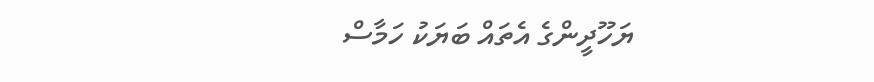ޔަހޫދީންގެ އެތައް ބަޔަކު ހަމާސް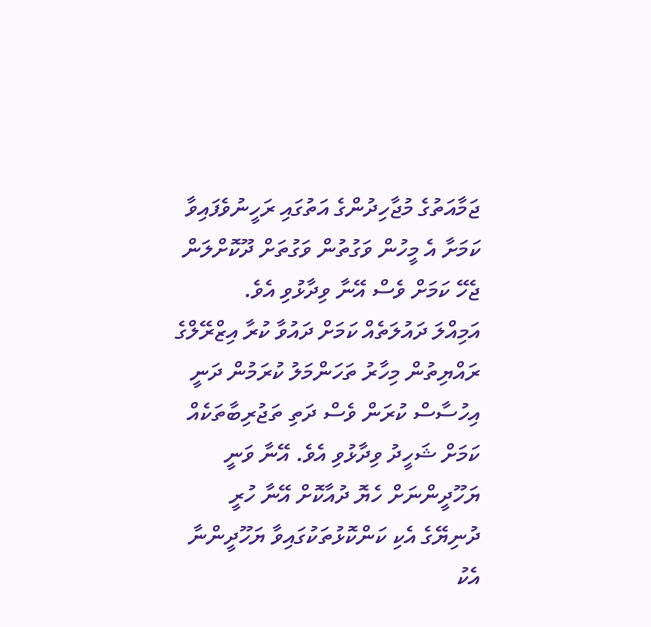ޖަމާއަތުގެ މުޖާހިދުންގެ އަތުގައި ރަހީނުވެފައިވާ ކަމަށާ އެ މީހުން ވަގުތުން ވަގުތަށް ދޫކޮށްލަން ޖެހޭ ކަމަށް ވެސް އޭނާ ވިދާޅުވި އެވެ.
އަމިއްލަ ދައުލަތެއް ކަމަށް ދައުވާ ކުރާ އިޒްރޭލްގެ ރައްޔިތުން މިހާރު ތަހަންމަލު ކުރަމުން ދަނީ އިހުސާސް ކުރަން ވެސް ދަތި ތަޖުރިބާތަކެއް ކަމަށް ޝަހީދު ވިދާޅުވި އެވެ. އޭނާ ވަނީ ޔަހޫދީންނަށް ހެޔޮ ދުއާކޮށް އޭނާ ހުރީ ދުނިޔޭގެ އެކި ކަންކޮޅުތަކުގައިވާ ޔަހޫދީންނާ އެކު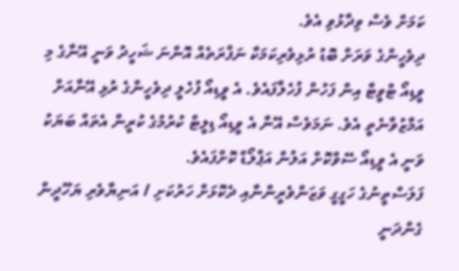ކަމަށް ވެސް ވިދާޅުވި އެވެ.
ދިވެހީންގެ ވަރަށް ބޮޑު ރުޅިވެރިކަމަކާ ނަފްރަތެއް އޮންނަ ޝަހީދު ވަނީ އޭނާގެ މި ވީޑިއޯ ޓްވީޓާ އިން ފަހުން ފުހެލާފައެވެ. އެ ވީޑިއޯ ފުހެލީ ދިވެހީންގެ ރުޅި އޭނާއަށް އަމާޒުވާނެތީ އެވެ. ނަމަވެސް އޭނާ އެ ވީޑިއޯ ޑިލީޓް ކުރުމުގެ ކުރީން އެތައް ބަޔަކު ވަނީ އެ ވީޑިއޯ ސޭވްކޮށް އަލުން އަޕްލޯޑް ކޮށްފައެވެ.
ފަލަސްތީނުގެ ހަގީގީ ވަޒަންވެރީންނާއި ދެކޮޅަށް ހަރުކަށި / އަނިޔާވެރި ޔަހޫދީން ގެންދަނީ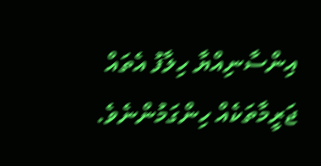އިންސާނިއްޔާ ހިލާފު އެތައް ޖަރީމާތަކެއް ހިންގަމުންނެވެ.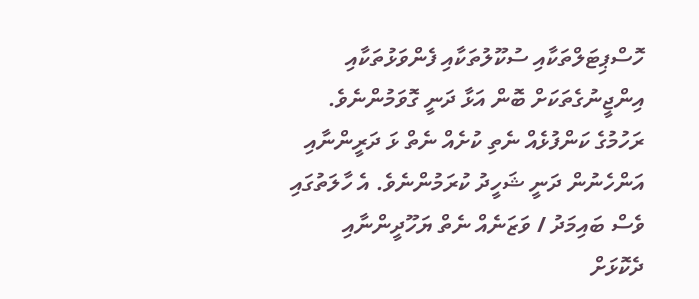ހޮސްޕިޓަލްތަކާއި ސުކޫލުތަކާއި ފެންވަޅުތަކާއި އިންޖީނުގެތަކަށް ބޮން އަޅާ ދަނީ ގޮވަމުންނެވެ. ރަހުމުގެ ކަންފުޅެއް ނެތި ކުށެއް ނެތް ޅަ ދަރީންނާއި އަންހެނުން ދަނީ ޝަހީދު ކުރަމުންނެވެ. އެ ހާލަތުގައި ވެސް ބައިމަދު / ވަޒަނެއް ނެތް ޔަހޫދީންނާއި ދެކޮޅަށް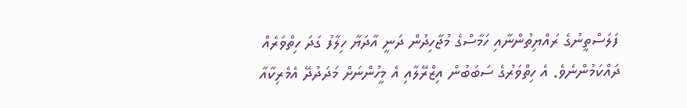ފަލަސްތީނުގެ ރައްޔިތުންނާއި ހަމާސްގެ މުޖާހިދުން ދަނީ އާދަޔާ ހިލާފު ގަދަ ހިތްވަރެއް ދައްކަމުންނެވެ. އެ ހިތްވަރުގެ ސަބަބުން އިޒްރޭލާއި އެ މީހުންނަށް މަދަދުދޭ އެމެރިކާއާ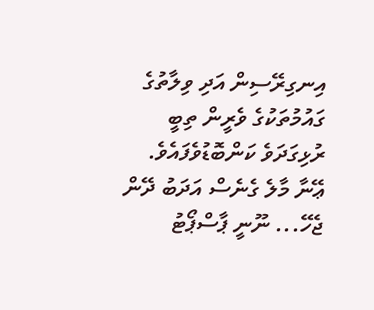އިނގިރޭސިން އަދި ވިލާތުގެ ގައުމުތަކުގެ ވެރީން ތިބީ ރުޅިގަދަވެ ކަންބޮޑުވެފައެވެ.
ޢޭނާ މާލެ ގެނެސް އަދަބު ދޭން ޖެހޭ... ނޫނީ ޕާސްޕޯޓު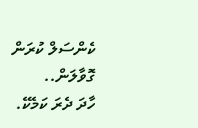ކެންސަލް ކުރަން ގޮވާލަން..
ހާދަ ދެރަ ކަމެކޭ.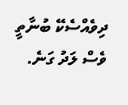ދިވެއްސެކޭ ބުނާތީ ވެސް ލަދު ގަނެ.